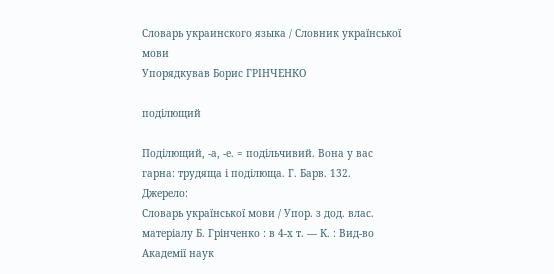Словарь украинского языка / Словник української мови
Упорядкував Борис ГРІНЧЕНКО

поділющий

Поділющий, -а, -е. = подільчивий. Вона у вас гарна: трудяща і поділюща. Г. Барв. 132.
Джерело:
Словарь української мови / Упор. з дод. влас. матеріалу Б. Грінченко : в 4-х т. — К. : Вид-во Академії наук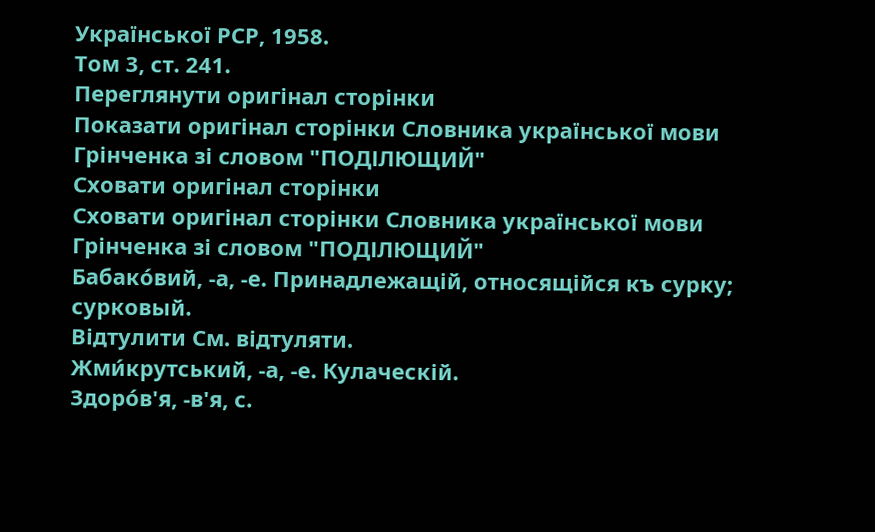Української РСР, 1958.
Том 3, ст. 241.
Переглянути оригінал сторінки
Показати оригінал сторінки Словника української мови Грінченка зі словом "ПОДІЛЮЩИЙ"
Сховати оригінал сторінки
Сховати оригінал сторінки Словника української мови Грінченка зі словом "ПОДІЛЮЩИЙ"
Бабако́вий, -а, -е. Принадлежащій, относящійся къ сурку; сурковый.
Відтулити Cм. відтуляти.
Жми́крутський, -а, -е. Кулаческій.
Здоро́в'я, -в'я, с.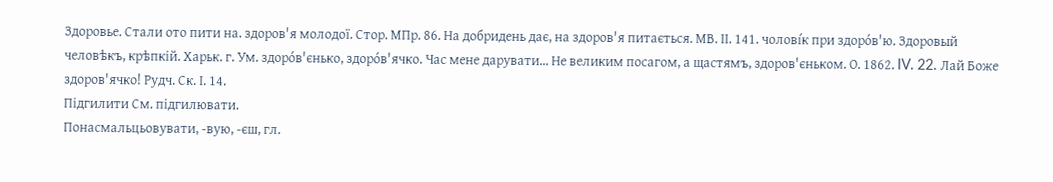Здоровье. Стали ото пити на. здоров'я молодої. Стор. МПр. 86. На добридень дає, на здоров'я питається. МВ. ІІ. 141. чолові́к при здоро́в'ю. Здоровый человѣкъ, крѣпкій. Харьк. г. Ум. здоро́в'єнько, здоро́в'ячко. Час мене дарувати... Не великим посагом, а щастямъ, здоров'єньком. О. 1862. IV. 22. Лай Боже здоров'ячко! Рудч. Ск. І. 14.
Підгилити Cм. підгилювати.
Понасмальцьовувати, -вую, -єш, гл.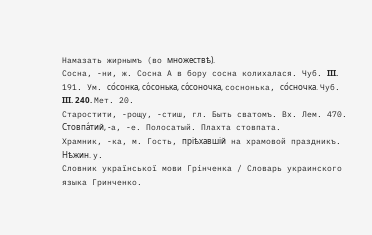Намазать жирнымъ (во множествѣ).
Сосна, -ни, ж. Сосна А в бору сосна колихалася. Чуб. III. 191. Ум. со́сонка, со́сонька, со́соночка, соснонька, со́сночка. Чуб. III. 240. Мет. 20.
Старостити, -рощу, -стиш, гл. Быть сватомъ. Вх. Лем. 470.
Стовпа́тий, -а, -е. Полосатый. Плахта стовпата.
Храмник, -ка, м. Гость, пріѣхавшій на храмовой праздникъ. Нѣжин. у.
Словник української мови Грінченка / Словарь украинского языка Гринченко.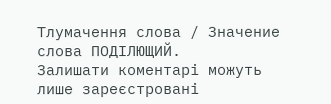Тлумачення слова / Значение слова ПОДІЛЮЩИЙ.
Залишати коментарі можуть лише зареєстровані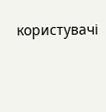користувачі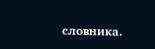словника.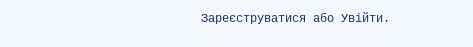Зареєструватися або Увійти.